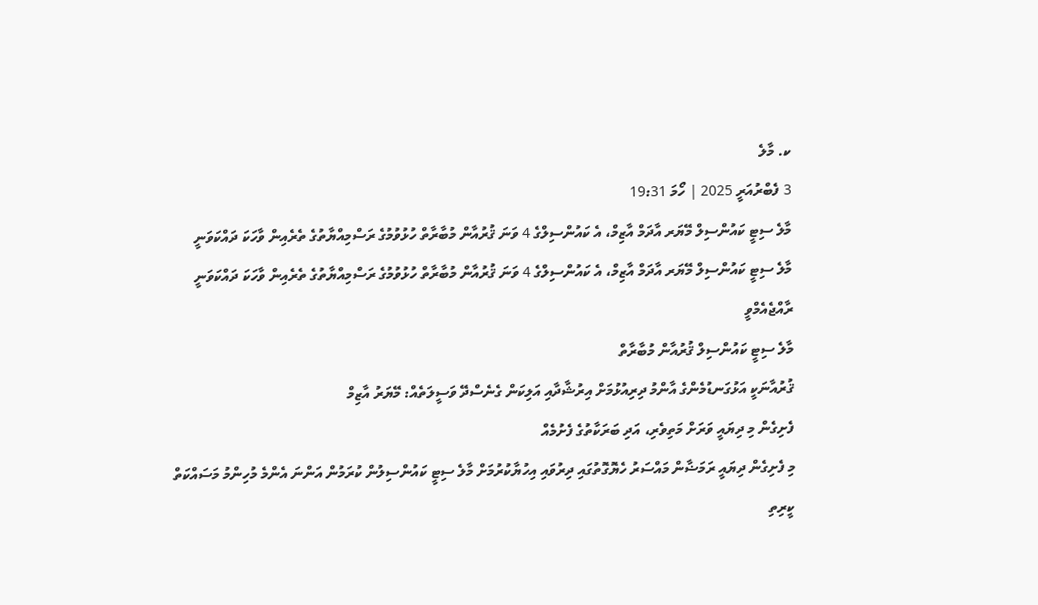ކ. މާލެ
3 ފެބްރުއަރީ 2025 | ހޯމަ 19:31
މާލެ ސިޓީ ކައުންސިލް މޭޔަރ އާދަމް އާޒިމް، އެ ކައުންސިލްގެ 4 ވަނަ ޤުރުއާން މުބާރާތް ހުޅުވުމުގެ ރަސްމިއްޔާތުގެ ތެރެއިން ވާހަކަ ދައްކަވަނީ
މާލެ ސިޓީ ކައުންސިލް މޭޔަރ އާދަމް އާޒިމް، އެ ކައުންސިލްގެ 4 ވަނަ ޤުރުއާން މުބާރާތް ހުޅުވުމުގެ ރަސްމިއްޔާތުގެ ތެރެއިން ވާހަކަ ދައްކަވަނީ
ރާއްޖެއެމްވީ
މާލެ ސިޓީ ކައުންސިލް ޤުރުއާން މުބާރާތް
ޤުރުއާނަކީ އަޅުގަނޑުމެންގެ އާންމު ދިރިއުޅުމަށް އިރުޝާދާއި އަލިކަން ގެނެސްދޭ ވަސީލަތެއް: މޭޔަރު އާޒިމް
ފެށިގެން މި ދިޔައީ ވަރަށް މަތިވެރި، އަދި ބަރަކާތުގެ ފެށުމެއް
މި ފެށިގެން ދިޔައީ ރަމަޟާން މައްސަރު ހެޔޮގޮތުގައި ދިރުވައި އިހުޔާކުރުމަށް މާލެ ސިޓީ ކައުންސިލުން ކުރަމުން އަންނަ އެންމެ މުހިންމު މަސައްކަތް
ކީރިތި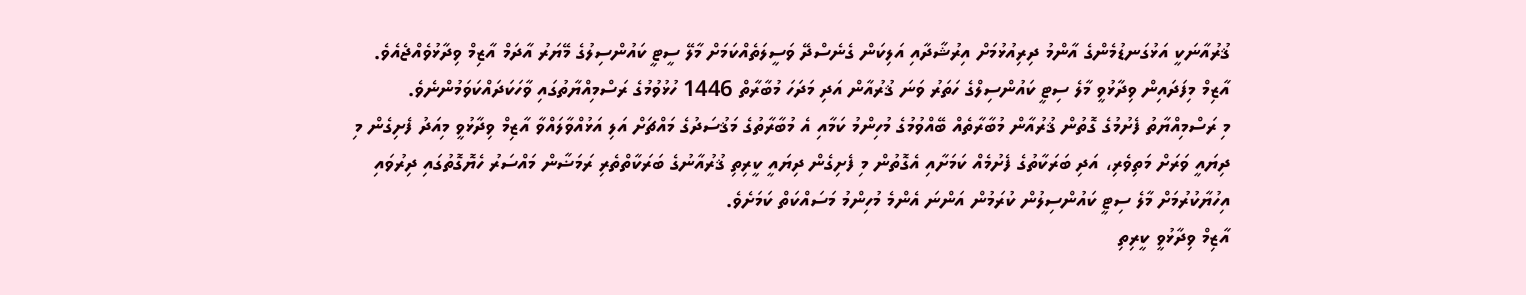ޤުރުއާނަކީ އަޅުގަނޑުމެންގެ އާންމު ދިރިއުޅުމަށް އިރުޝާދާއި އަލިކަން ގެނެސްދޭ ވަސީލަތެއްކަމަށް މާލޭ ސީޓީ ކައުންސިލުގެ މޭޔަރު އާދަމް އާޒިމް ވިދާޅުވެއްޖެއެވެ.
އާޒިމް މިފަދައިން ވިދާޅުވީ މާލެ ސިޓީ ކައުންސިލްގެ ހަތަރު ވަނަ ޤުރުއާން އަދި މަދަހަ މުބާރާތް 1446 ހުޅުވުމުގެ ރަސްމިއްޔާތުގައި ވާހަކަދައްކަވަމުންނެވެ.
މި ރަސްމިއްޔާތު ފެށުމުގެ ގޮތުން ޤުރުއާން މުބާރާތެއް ބޭއްވުމުގެ މުހިންމު ކަމާއި އެ މުބާރާތުގެ މަޤުސަދުގެ މައްޗަށް އަލި އަޅުއްވާލައްވާ އާޒިމް ވިދާޅުވީ މިއަދު ފެށިގެން މި ދިޔައީ ވަރަށް މަތިވެރި، އަދި ބަރަކާތުގެ ފެށުމެއް ކަމަށާއި އެގޮތުން މި ފެށިގެން ދިޔައީ ކީރިތި ޤުރުއާނުގެ ބަރަކާތްތެރި ރަމަޟާން މައްސަރު ހެޔޮގޮތުގައި ދިރުވައި އިހުޔާކުރުމަށް މާލެ ސިޓީ ކައުންސިލުން ކުރަމުން އަންނަ އެންމެ މުހިންމު މަސައްކަތް ކަމަށެވެ.
އާޒިމް ވިދާޅުވީ ކީރިތި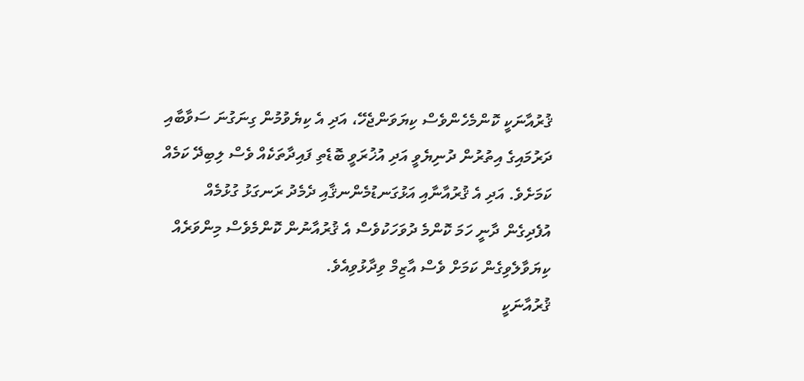ޤުރުއާނަކީ ކޮންމެހެންވެސް ކިޔަވަންޖެހޭ، އަދި އެ ކިޔެވުމުން ގިނަގުނަ ސަވާބާއި ދަރުމައިގެ އިތުރުން ދުނިޔެވީ އަދި އުޚުރަވީ ބޮޑެތި ފައިދާތަކެއް ވެސް ލިބިދޭ ކަމެއް ކަމަށެވެ. އަދި އެ ޤުރުއާނާއި އަޅުގަނޑުމެންނޤާއި ދެމެދު ރަނގަޅު ގުޅުމެއް އުފެދިގެން ދާނީ ހަމަ ކޮންމެ ދުވަހަކުވެސް އެ ޤުރުއާނުން ކޮންމެވެސް މިންވަރެއް ކިޔަވާލެވިގެން ކަމަށް ވެސް އާޒިމް ވިދާޅުވިއެވެ.
ޤުރުއާނަކީ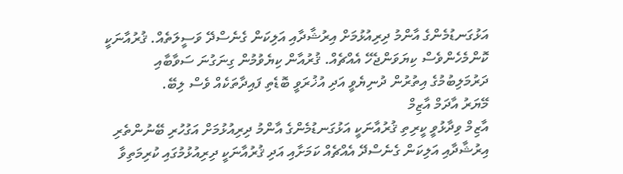އަޅުގަނޑުމެންގެ އާންމު ދިރިއުޅުމަށް އިރުޝާދާއި އަލިކަން ގެނެސްދޭ ވަސީލަތެއް. ޤުރުއާނަކީ ކޮންމެހެންވެސް ކިޔަވަންޖެހޭ އެއްޗެއް. ޤުރުއާން ކިޔެވުމުން ގިނަގުނަ ސަވާބާއި ދަރުމަލިބުމުގެ އިތުރުން ދުނިޔެވީ އަދި އުޚުރަވީ ބޮޑެތި ފައިދާތަކެއް ވެސް ލިބޭ.
މޭޔަރު އާދަމް އާޒިމް
އާޒިމް ވިދާޅުވީ ކީރިތި ޤުރުއާނަކީ އަޅުގަނޑުމެންގެ އާންމު ދިރިއުޅުމަށް އަގުހުރި ބޭނުންތެރި އިރުޝާދާއި އަލިކަން ގެނެސްދޭ އެއްޗެއް ކަމަށާއި އަދި ޤުރުއާނަކީ ދިރިއުޅުމުގައި ކުރިމަތިވާ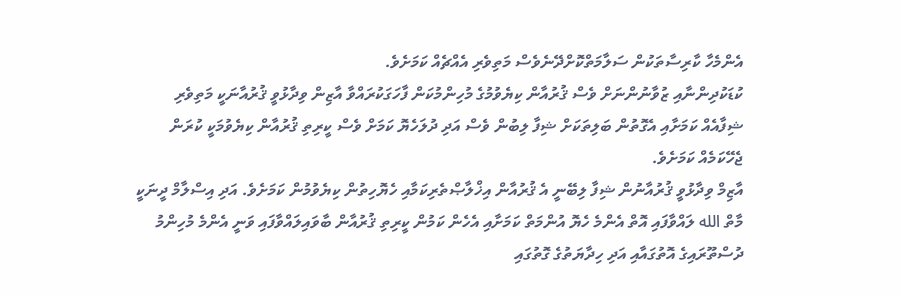އެންމެހާ ކާރިސާތަކުން ސަލާމަތްކޮށްދޭނެވެސް މަތިވެރި އެއްޗެއް ކަމަށެވެ.
ކުޑަކުދިންނާއި ޒުވާނުންނަށް ވެސް ޤުރުއާން ކިޔެވުމުގެ މުހިންމުކަން ފާހަގަކުރައްވާ އާޒިން ވިދާޅުވީ ޤުރުއާނަކީ މަތިވެރި ޝިފާއެއް ކަމަށާއި އެގޮތުން ބަލިތަކަށް ޝިފާ ލިބުން ވެސް އަދި ދުލަހެޔޮ ކަމަށް ވެސް ކީރިތި ޤުރުއާން ކިޔެވުމަކީ ކުރަން ޖެހޭކަމެއް ކަމަށެވެ.
އާޒިމް ވިދާޅުވީ ޤުރުއާނުން ޝިފާ ލިބޭނީ އެ ޤުރުއާން އިޚްލާޞްތެރިކަމާއި ހެޔޮހިތުން ކިޔެވުމުން ކަމަށެވެ. އަދި އިސްލާމް ދީނަކީ މާތް الله ލައްވާފައި އޮތް އެންމެ ހެޔޮ އުންމަތް ކަމަށާއި އެހެން ކަމުން ކީރިތި ޤުރުއާން ބާވައިލައްވާފައި ވަނީ އެންމެ މުހިންމު ދުސްތޫރައިގެ އޮތުގައާއި އަދި ހިދާޔަތުގެ ގޮތުގައި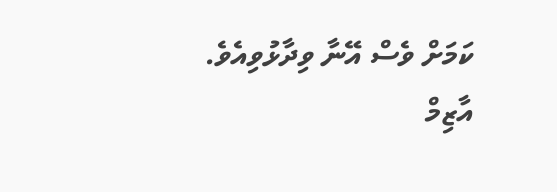ކަމަށް ވެސް އޭނާ ވިދާޅުވިއެވެ.
އާޒިމް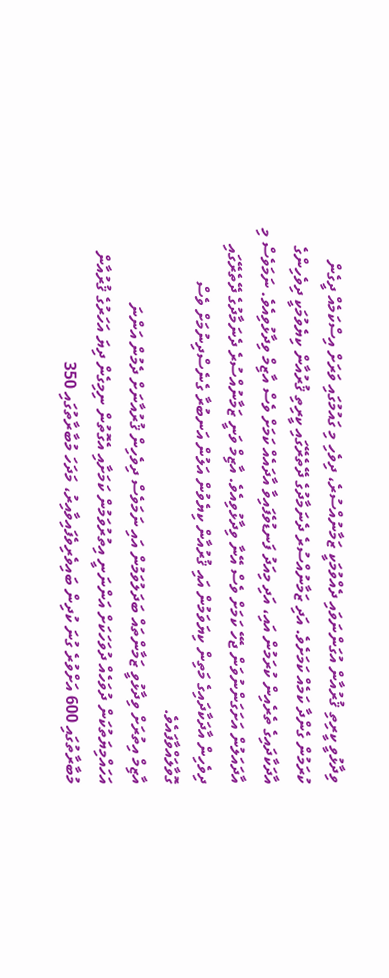ވިދާޅުވީ ކީރިތި ޤުރުއާން އުގަންނަވައި ދެއްވުމަކީ ޒަމާނުއްސުރެ، ދިވެހި މި ގައުމުގައި ވަރަށް އިސްކަމެއް ދީގެން ކުރަމުން ގެންދާ ކަމެއް ކަމަށެވެ. އަދި ޒަމާނުއްސުރެ ދެނަމާދުގެ ދޭތެރޭގައި ކީރިތި ޤުރުއާން ކިޔެވުމަކީ ދިވެހިންގެ އާދަކާދައިގެ ތެރެއިން ކުރަމުން އައި، އަދި މިއަދު ފަނޑުވެފައިވާ އާދައެއް ކަމަށް ވެސް އާޒިމް ވިދާޅުވިއެވެ. ނަމަވެސް މި އާދައަލުން އަށަގަންނުވަން ޖެހޭ ކަމަށް ވެސް އޭނާ ވިދާޅުވިއެވެ. އާޒިމް ވަނީ ޒަމާނުއްސުރެ ދެނަމާދުގެ ދޭތެރޭގައި ދިވެހިން އާދަކާދައިގެ މަތިން ކިޔަވަމުން އައި ޤުރުއާން ކިޔެވުން އަލުން އަނބުރާ ގެނެސްދިނުމަށް ވެސް ގޮވާލައްވާފައެވެ.
އާޒިމް އިތުރަށް ވިދާޅުވީ ޒަމާންތައް ބަދަލުވަމުން އައި ނަމަވެސް ދިވެހިން ޤުރުއާނަށް ދެމުން އަންނަ އަހައްމިޔަތުކަން ދުވަހެއް ދުވަހަކަށް އަންނަނީ އިތުރުވަމުން ކަމަށާއި އެގޮތުން ނިމިގެން ދިޔަ އަހަރުގެ ޤުރުއާން މުބާރާތުގައި 600 އަށްވުރެ ގުނަ ކުދިން ބައިވެރިވެފައިވާއިރު، މަދަހަ މުބާރާތުގައި 350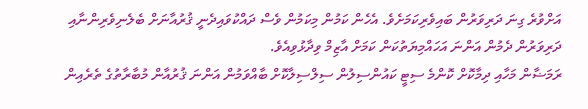އަށްވުރެ ގިނަ ދަރިވަރުން ބައިވެރިކަމަށެވެ. އެހެން ކަމުން މިކަމުން ވެސް ދައްކުވައިދެނީ ޤުރުއާނަށް ބެލެނިވެރިންނާއި ދަރިވަރުން ދެމުން އަންނަ އަހައްމިޔަތުކަން ކަމަށް އާޒިމް ވިދާޅުވިއެވެ.
ރަމަޟާން މަހާއި ދިމާކޮށް ކޮންމެ ސިޓީ ކައުންސިލުން ސިލްސިލާކޮށް ބާއްވަމުން އަންނަ ޤުރުއާން މުބާރާތުގެ ތެރެއިން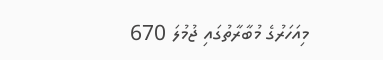މިއަހަރުގެ މުބާރާތުގައި ޖުމުލަ 670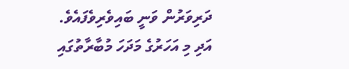ދަރިވަރުން ވަނީ ބައިވެރިވެފައެވެ. އަދި މި އަހަރުގެ މަދަހަ މުބާރާތުގައި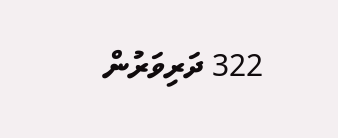322 ދަރިވަރުން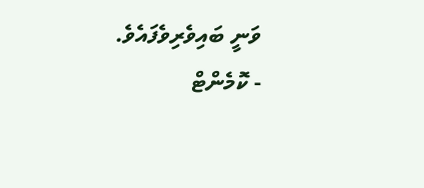ވަނީ ބައިވެރިވެފައެވެ.
- ކޮމެންޓް